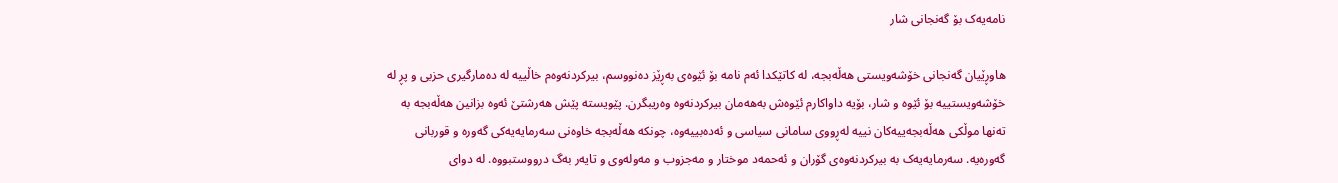نامەیەک بۆ گەنجانی شار

ھاوڕێیان گەنجانی خۆشەویستی ھەڵەبجە، لە کاتێکدا ئەم نامە بۆ ئێوەی بەڕێز دەنووسم، بیرکردنەوەم خاڵییە لە دەمارگیری حزبی و پڕ لە خۆشەویستییە بۆ ئێوە و شار، بۆیە داواکارم ئێوەش بەھەمان بیرکردنەوە وەریبگرن. پێویستە پێش ھەرشتێ ئەوە بزانین ھەڵەبجە بە تەنھا موڵکی ھەڵەبجەییەکان نییە لەڕووی سامانی سیاسی و ئەدەبییەوە، چونکە ھەڵەبجە خاوەنی سەرمایەیەکی گەورە و قوربانی گەورەیە. سەرمایەیەک بە بیرکردنەوەی گۆران و ئەحمەد موختار و مەجزوب و مەولەوی و تایەر بەگ درووستبووە. لە دوای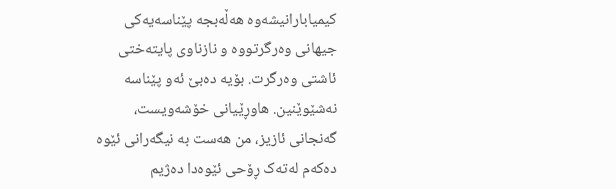کیمیابارانیشەوە ھەڵەبجە پێناسەیەکی جیھانی وەرگرتووە و نازناوی پایتەختی ئاشتی وەرگرت. بۆیە دەبێ ئەو پێناسە نەشێوێنین. ھاوڕێیانی خۆشەویست، گەنجانی ئازیز، من ھەست بە نیگەرانی ئێوە دەکەم لەتەک ڕۆحی ئێوەدا دەژیم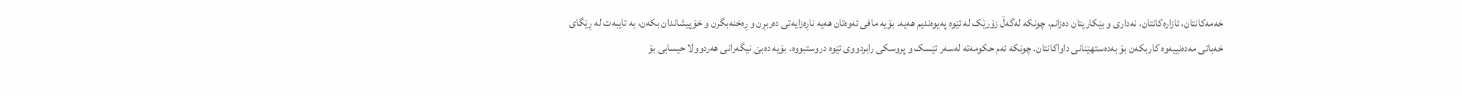خەمەکانتان، ئازارەکانتان، نەداری و بێکاریتان دەزانم، چونکە لەگەڵ زۆرێک لە ئێوە پەیوەندیم ھەیە. بۆیە مافی ئەوەتان ھەیە ناڕەزایەتی دەربڕن و ڕەخنەبگرن و خۆپیشاندان بکەن، بە تایبەت لە ڕێگای خەباتی مەدەنییەوە کاربکەن بۆ بەدەستھێنانی داواکانتان. چونکە ئەم حکومەتە لەسەر ئێسک و پروسکی رابردووی ئێوە دروستبووە. بۆیە دەبێ نیگەرانی ھەردوولا حیسابی بۆ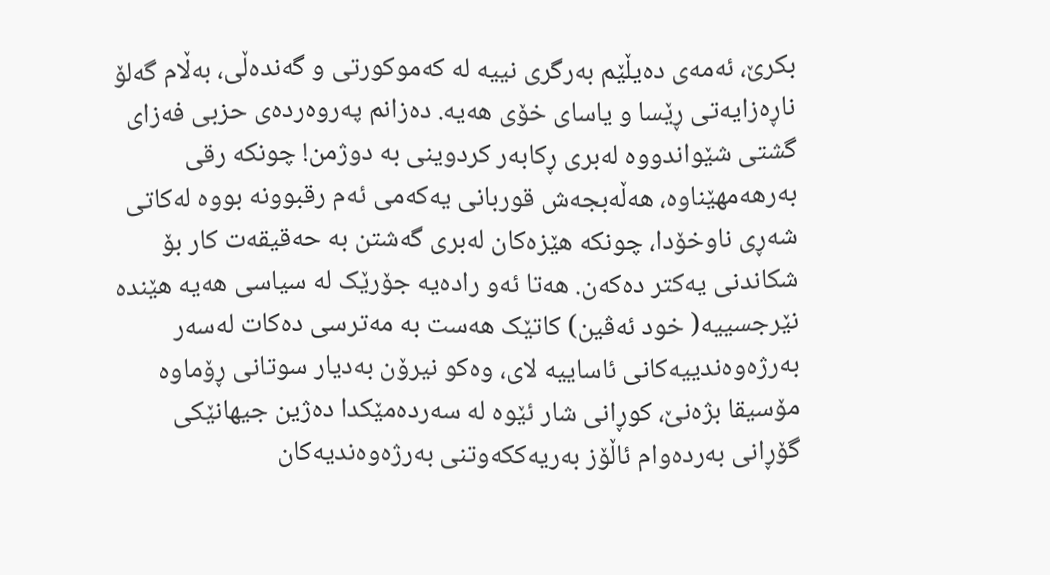بکرێ، ئەمەی دەیڵێم بەرگری نییە لە کەموکورتی و گەندەڵی، بەڵام گەلۆ ناڕەزایەتی ڕێسا و یاسای خۆی ھەیە. دەزانم پەروەردەی حزبی فەزای گشتی شێواندووە لەبری ڕکابەر کردوینی بە دوژمن! چونکە رقی بەرھەمھێناوە، ھەڵەبجەش قوربانی یەکەمی ئەم رقبوونە بووە لەکاتی شەڕی ناوخۆدا، چونکە ھێزەکان لەبری گەشتن بە حەقیقەت کار بۆ شکاندنی یەکتر دەکەن. ھەتا ئەو رادەیە جۆرێک لە سیاسی ھەیە ھێندە نێرجسییە( خود ئەڤین) کاتێک ھەست بە مەترسی دەکات لەسەر بەرژەوەندییەکانی ئاساییە لای، وەکو نیرۆن بەدیار سوتانی ڕۆماوە مۆسیقا بژەنێ، کوڕانی شار ئێوە لە سەردەمێکدا دەژین جیھانێکی گۆڕانی بەردەوام ئاڵۆز بەریەککەوتنی بەرژەوەندیەکان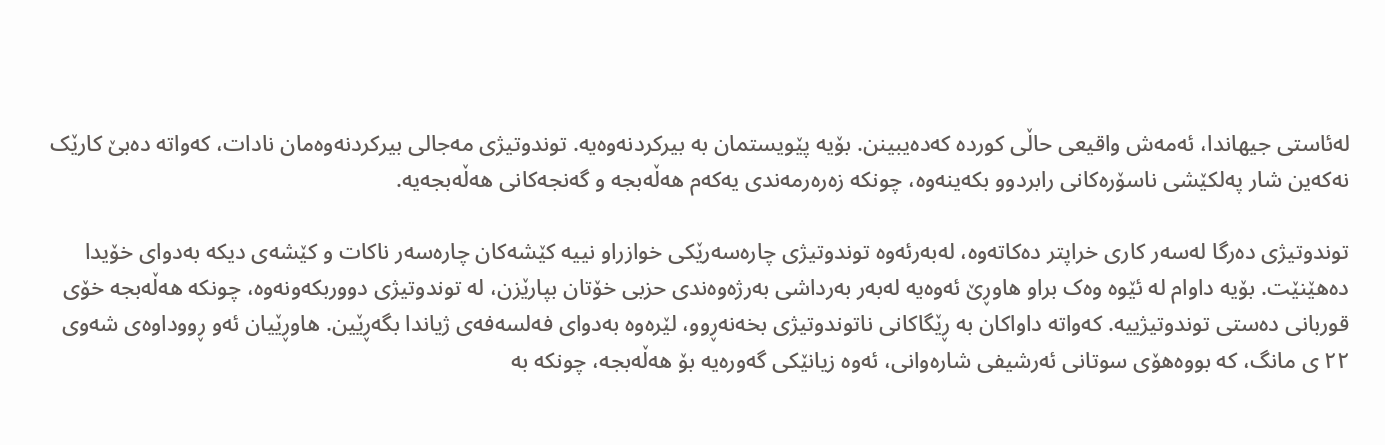لەئاستی جیھاندا، ئەمەش واقیعی حاڵی کوردە کەدەیبینن. بۆیە پێویستمان بە بیرکردنەوەیە. توندوتیژی مەجالی بیرکردنەوەمان نادات، کەواتە دەبێ کارێک نەکەین شار پەلکێشی ناسۆرەکانی رابردوو بکەینەوە، چونکە زەرەرمەندی یەکەم ھەڵەبجە و گەنجەکانی ھەڵەبجەیە.

توندوتیژی دەرگا لەسەر کاری خراپتر دەکاتەوە، لەبەرئەوە توندوتیژی چارەسەرێکی خوازراو نییە کێشەکان چارەسەر ناکات و کێشەی دیکە بەدوای خۆیدا دەھێنێت. بۆیە داوام لە ئێوە وەک براو ھاوڕێ ئەوەیە لەبەر بەرداشی بەرژەوەندی حزبی خۆتان بپارێزن، لە توندوتیژی دووربکەونەوە، چونکە ھەڵەبجە خۆی قوربانی دەستی توندوتیژییە. کەواتە داواکان بە ڕێگاکانی ناتوندوتیژی بخەنەڕوو، لێرەوە بەدوای فەلسەفەی ژیاندا بگەڕێین. ھاوڕێیان ئەو ڕووداوەی شەوی ٢٢ ی مانگ، کە بووەھۆی سوتانی ئەرشیفی شارەوانی، ئەوە زیانێکی گەورەیە بۆ ھەڵەبجە، چونکە بە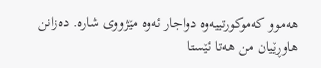ھەموو کەموکورتییەوە دواجار ئەوە مێژووی شارە. دەزانن ھاوڕێیان من ھەتا ئێستا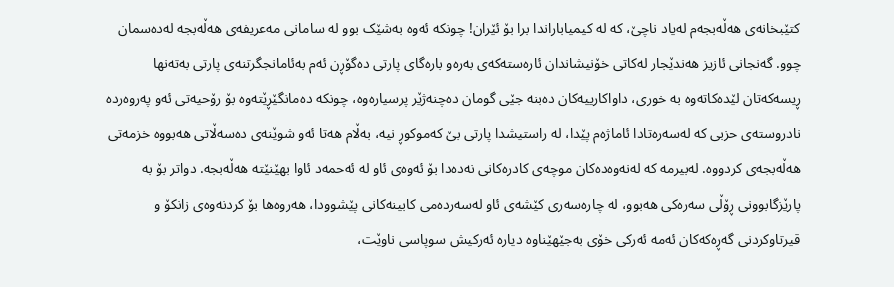کتێبخانەی ھەڵەبجەم لەیاد ناچێ، کە لە کیمیاباراندا برا بۆ ئێران! چونکە ئەوە بەشێک بوو لە سامانی مەعریفەی ھەڵەبجە لەدەسمان چوو. گەنجانی ئازیز ھەندێجار لەکاتی خۆنیشاندان ئارەستەکەی بەرەو بارەگای پارتی دەگۆڕن ئەم بەئامانجگرتنەی پارتی بەتەنھا ڕیسەکەتان لێدەکاتەوە بە خوری، داواکارییەکان دەبنە جێی گومان دەچنەژێر پرسیارەوە، چونکە دەمانگێڕێتەوە بۆ رۆحیەتی ئەو پەروەردە نادروستەی حزبی کە لەسەرەتادا ئاماژەم پێدا، لە راستیشدا پارتی بێ کەموکوڕ نیە، بەڵام ھەتا ئەو شوێنەی دەسەڵاتی ھەبووە خزمەتی ھەڵەبجەی کردووە. لەبیرمە کە لەنەوەدەکان موچەی کادرەکانی نەدەدا بۆ ئەوەی ئاو لە ئەحمەد ئاوا بھێنێتە ھەڵەبجە. دواتر بۆ بە پارێزگابوونی ڕۆڵی سەرەکی ھەبوو، لە چارەسەری کێشەی ئاو لەسەردەمی کابینەکانی پێشوودا، ھەروەھا بۆ کردنەوەی زانکۆ و قیرتاوکردنی گەڕەکەکان ئەمە ئەرکی خۆی بەجێھێناوە دیارە ئەرکیش سوپاسی ناوێت،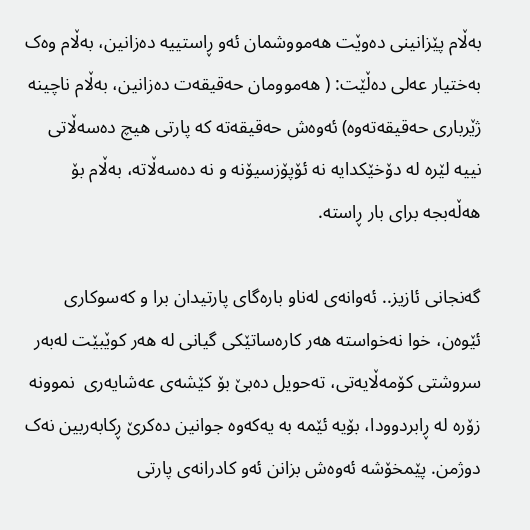بەڵام پێزانینی دەوێت ھەمووشمان ئەو ڕاستییە دەزانین، بەڵام وەک بەختیار عەلی دەڵێت: ( ھەموومان حەقیقەت دەزانین، بەڵام ناچینە ژێرباری حەقیقەتەوە) ئەوەش حەقیقەتە کە پارتی ھیچ دەسەڵاتی نییە لێرە لە دۆخێکدایە نە ئۆپۆزسیۆنە و نە دەسەڵاتە، بەڵام بۆ ھەڵەبجە برای بار ڕاستە.

گەنجانی ئازیز.. ئەوانەی لەناو بارەگای پارتیدان برا و کەسوکاری ئێوەن، خوا نەخواستە ھەر کارەساتێکی گیانی لە ھەر کوێبێت لەبەر سروشتی کۆمەڵایەتی، تەحویل دەبێ بۆ کێشەی عەشایەری  نموونە زۆرە لە ڕابردوودا، بۆیە ئێمە بە یەکەوە جوانین دەکرێ ڕکابەربین نەک دوژمن. پێمخۆشە ئەوەش بزانن ئەو کادرانەی پارتی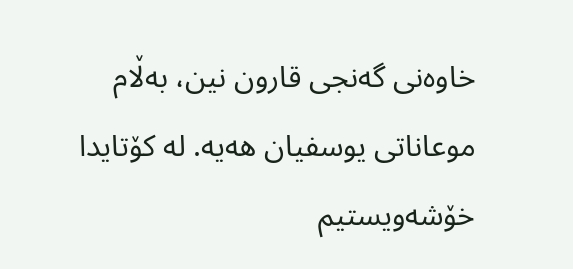خاوەنی گەنجی قارون نین، بەڵام موعاناتی یوسفیان ھەیە. لە کۆتایدا خۆشەویستیم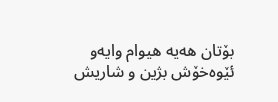بۆتان ھەیە ھیوام وایەو ئێوەخۆش بژین و شاریش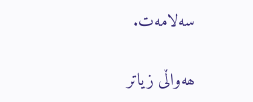سەلامەت.

ھەواڵی زیاتر